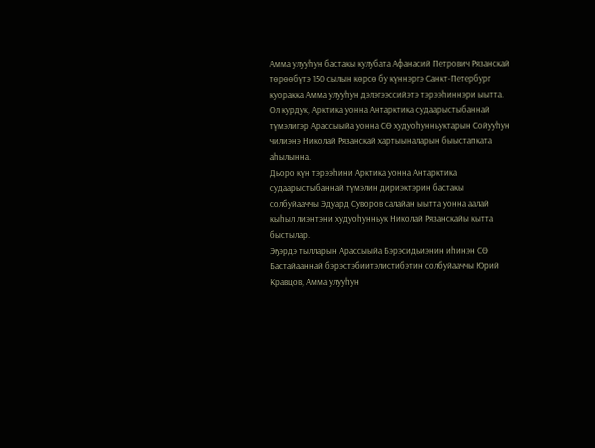Амма улууһун бастакы кулубата Афанасий Петрович Рязанскай төрөөбүтэ 150 сылын көрсө бу күннэргэ Санкт-Петербург куоракка Амма улууһун дэлэгээссийэтэ тэрээһиннэри ыытта. Ол курдук, Арктика уонна Антарктика судаарыстыбаннай түмэлигэр Арассыыйа уонна СӨ худуоһунньуктарын Сойууһун чилиэнэ Николай Рязанскай хартыыналарын быыстапката аһылынна.
Дьоро күн тэрээһини Арктика уонна Антарктика судаарыстыбаннай түмэлин дириэктэрин бастакы солбуйааччы Эдуард Суворов салайан ыытта уонна аалай кыһыл лиэнтэни худуоһунньук Николай Рязанскайы кытта быстылар.
Эҕэрдэ тылларын Арассыыйа Бэрэсидьиэнин иһинэн СӨ Бастайааннай бэрэстэбиитэлистибэтин солбуйааччы Юрий Кравцов, Амма улууһун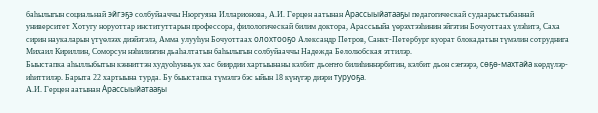баһылыгын социальнай эйгэҕэ солбуйааччы Нюргуяна Илларионова, А.И. Герцен аатынан Арассыыйатааҕы педагогическай судаарыстыбаннай университет Хотугу норуоттар институттарын профессора, филологическай билим доктора, Арассыыйа үөрэхтээһинин эйгэтин Бочуоттаах үлэһитэ, Саха сирин наукаларын үтүөлээх диэйэтэлэ, Амма улууһун Бочуоттаах олохтооҕо Александр Петров, Санкт-Петербург куорат блокадатын түмэлин сотруднига Михаил Кириллин, Соморсун нэһилиэгин дьаһалтатын баһылыгын солбуйааччы Надежда Белолюбская эттилэр.
Быыстапка аһыллыбытын кэнниттэн худуоһунньук хас биирдии хартыынаны кэлбит дьоҥҥо билиһиннэрбитин, кэлбит дьон сэҥээрэ, сөҕө-махтайа көрдүлэр-иһиттилэр. Барыта 22 хартыына турда. Бу быыстапка түмэлгэ бэс ыйын 18 күнүгэр диэри туруоҕа.
А.И. Герцен аатынан Арассыыйатааҕы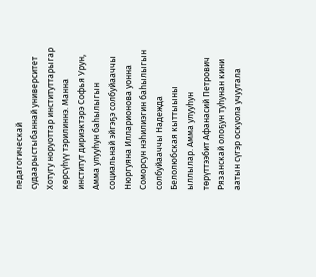педагогическай судаарыстыбаннай университет Хотугу норуоттар институттарыгар көрсүһүү тэрилиннэ. Манна институт дириэктэрэ Софья Урун, Амма улууһун баһылыгын социальнай эйгэҕэ солбуйааччы Нюргуяна Илларионова уонна Соморсун нэһилиэгин баһылыгын солбуйааччы Надежда Белолюбская кыттыыны ыллылар. Амма улууһун төрүттээбит Афанасий Петрович Рязанскай олоҕун туһунан кини аатын сүгэр оскуола учуутала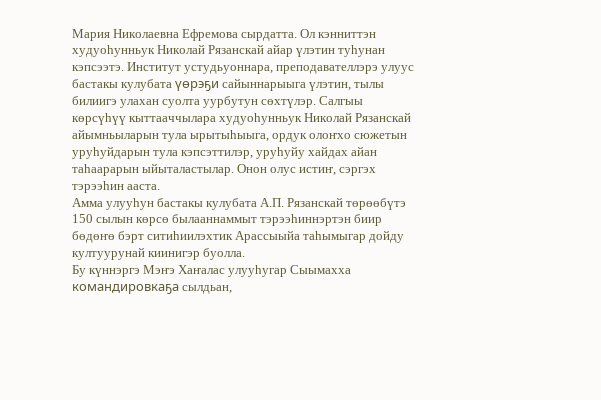Мария Николаевна Ефремова сырдатта. Ол кэнниттэн худуоһунньук Николай Рязанскай айар үлэтин туһунан кэпсээтэ. Институт устудьуоннара, преподавателлэрэ улуус бастакы кулубата үөрэҕи сайыннарыыга үлэтин, тылы билиигэ улахан суолта уурбутун сөхтүлэр. Салгыы көрсүһүү кыттааччылара худуоһунньук Николай Рязанскай айымньыларын тула ырытыһыыга, ордук олоҥхо сюжетын уруһуйдарын тула кэпсэттилэр, уруһуйу хайдах айан таһаарарын ыйыталастылар. Онон олус истиҥ, сэргэх тэрээһин ааста.
Амма улууһун бастакы кулубата А.П. Рязанскай төрөөбүтэ 150 сылын көрсө былааннаммыт тэрээһиннэртэн биир бөдөҥө бэрт ситиһиилэхтик Арассыыйа таһымыгар дойду култуурунай киинигэр буолла.
Бу күннэргэ Мэҥэ Хаҥалас улууһугар Сыымахха командировкаҕа сылдьан,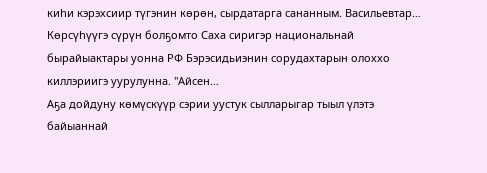киһи кэрэхсиир түгэнин көрөн, сырдатарга сананным. Васильевтар…
Көрсүһүүгэ сүрүн болҕомто Саха сиригэр национальнай бырайыактары уонна РФ Бэрэсидьиэнин сорудахтарын олоххо киллэриигэ уурулунна. "Айсен…
Аҕа дойдуну көмүскүүр сэрии уустук сылларыгар тыыл үлэтэ байыаннай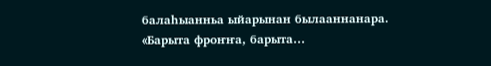балаһыанньа ыйарынан былааннанара. «Барыта фроҥҥа, барыта…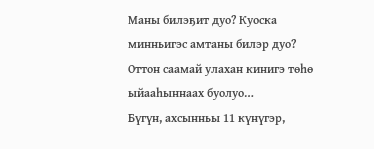Маны билэҕит дуо? Куоска минньигэс амтаны билэр дуо? Оттон саамай улахан кинигэ төһө ыйааһыннаах буолуо…
Бүгүн, ахсынньы 11 күнүгэр,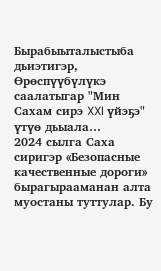Бырабыыталыстыба дьиэтигэр, Өрөспүүбүлүкэ саалатыгар "Мин Сахам сирэ XXI үйэҕэ" үтүө дьыала…
2024 сылга Саха сиригэр «Безопасные качественные дороги» бырагырааманан алта муостаны туттулар. Бу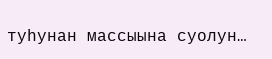туһунан массыына суолун…